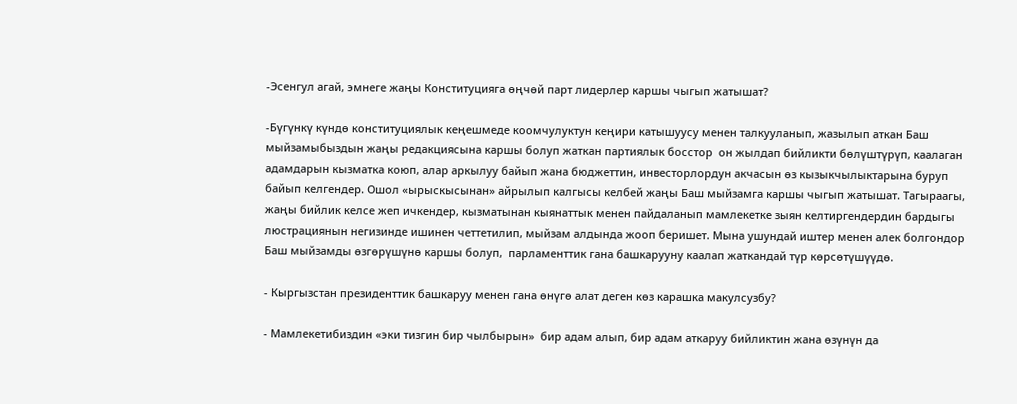-Эсенгул агай, эмнеге жаңы Конституцияга өңчөй парт лидерлер каршы чыгып жатышат?

-Бүгүнкү күндө конституциялык кеңешмеде коомчулуктун кеңири катышуусу менен талкууланып, жазылып аткан Баш мыйзамыбыздын жаңы редакциясына каршы болуп жаткан партиялык босстор  он жылдап бийликти бөлүштүрүп, каалаган адамдарын кызматка коюп, алар аркылуу байып жана бюджеттин, инвесторлордун акчасын өз кызыкчылыктарына буруп байып келгендер. Ошол «ырыскысынан» айрылып калгысы келбей жаңы Баш мыйзамга каршы чыгып жатышат. Тагыраагы, жаңы бийлик келсе жеп ичкендер, кызматынан кыянаттык менен пайдаланып мамлекетке зыян келтиргендердин бардыгы люстрациянын негизинде ишинен четтетилип, мыйзам алдында жооп беришет. Мына ушундай иштер менен алек болгондор Баш мыйзамды өзгөрүшүнө каршы болуп,  парламенттик гана башкарууну каалап жаткандай түр көрсөтүшүүдө.

- Кыргызстан президенттик башкаруу менен гана өнүгө алат деген көз карашка макулсузбу?

- Мамлекетибиздин «эки тизгин бир чылбырын»  бир адам алып, бир адам аткаруу бийликтин жана өзүнүн да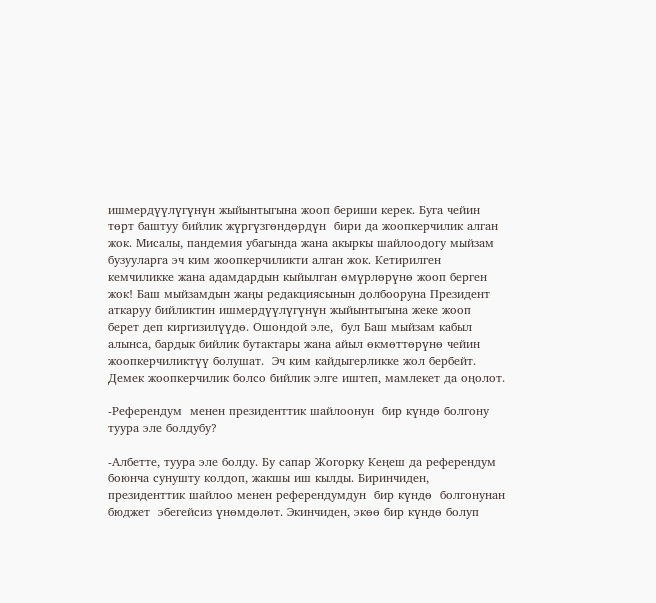ишмердүүлүгүнүн жыйынтыгына жооп бериши керек. Буга чейин төрт баштуу бийлик жүргүзгөндөрдүн  бири да жоопкерчилик алган жок. Мисалы, пандемия убагында жана акыркы шайлоодогу мыйзам бузууларга эч ким жоопкерчиликти алган жок. Кетирилген кемчиликке жана адамдардын кыйылган өмүрлөрүнө жооп берген жок! Баш мыйзамдын жаңы редакциясынын долбооруна Президент аткаруу бийликтин ишмердүүлүгүнүн жыйынтыгына жеке жооп берет деп киргизилүүдө. Ошондой эле,  бул Баш мыйзам кабыл алынса, бардык бийлик бутактары жана айыл өкмөттөрүнө чейин жоопкерчиликтүү болушат.  Эч ким кайдыгерликке жол бербейт.   Демек жоопкерчилик болсо бийлик элге иштеп, мамлекет да оңолот.

-Референдум  менен президенттик шайлоонун  бир күндө болгону  туура эле болдубу?

-Албетте, туура эле болду. Бу сапар Жогорку Кеңеш да референдум боюнча сунушту колдоп, жакшы иш кылды. Биринчиден, президенттик шайлоо менен референдумдун  бир күндө  болгонунан бюджет  эбегейсиз үнөмдөлөт. Экинчиден, экөө бир күндө болуп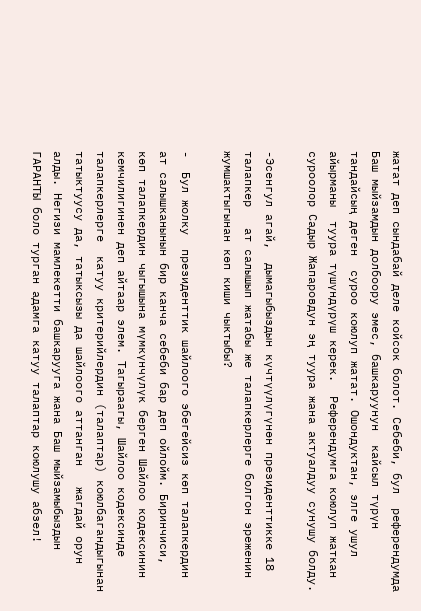жатат деп сындабай деле койсок болот. Себеби, бул  референдумда Баш мыйзамдын долбоору эмес, башкаруунун  кайсыл түрүн тандайсың деген  суроо коюлуп жатат. Ошондуктан, элге ушул айырманы  туура түшүндүрүш керек.  Референдумга коюлуп жаткан суроолор Садыр Жапаровдун эң туура жана актуалдуу сунушу болду.

-Эсенгул агай,  дымагыбыздын күчтүүлүгүнөн президенттикке 18 талапкер   ат салышып жатабы же талапкерлерге болгон эреженин жумшактыгынан көп киши чыктыбы?

-  Бул жолку  президенттик шайлоого эбегейсиз көп талапкердин ат салышканынын бир канча себеби бар деп ойлойм. Биринчиси,  көп талапкердин чыгышына мүмкүнчүлүк берген Шайлоо кодексинин кемчилигинен деп айтаар элем. Тагыраагы, Шайлоо кодексинде  талапкерлерге  катуу критерийлердин (талаптар) коюлбагандыгынан татыктуусу да, татыксызы да шайлоого аттанган   жагдай орун алды. Негизи мамлекетти башкарууга жана Баш мыйзамыбыздын ГАРАНТЫ боло турган адамга катуу талаптар коюлушу абзел!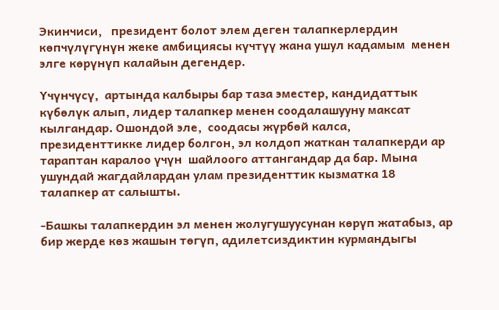Экинчиси,   президент болот элем деген талапкерлердин көпчүлүгүнүн жеке амбициясы күчтүү жана ушул кадамым  менен элге көрүнүп калайын дегендер.

Үчүнчүсү,  артында калбыры бар таза эместер, кандидаттык күбөлүк алып, лидер талапкер менен соодалашууну максат кылгандар. Ошондой эле,  соодасы жүрбөй калса, президенттикке лидер болгон, эл колдоп жаткан талапкерди ар тараптан каралоо үчүн  шайлоого аттангандар да бар. Мына ушундай жагдайлардан улам президенттик кызматка 18 талапкер ат салышты.

-Башкы талапкердин эл менен жолугушуусунан көрүп жатабыз, ар  бир жерде көз жашын төгүп, адилетсиздиктин курмандыгы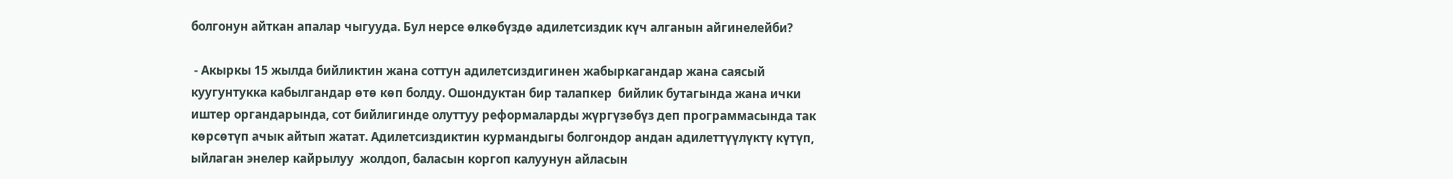болгонун айткан апалар чыгууда. Бул нерсе өлкөбүздө адилетсиздик күч алганын айгинелейби?

 - Акыркы 15 жылда бийликтин жана соттун адилетсиздигинен жабыркагандар жана саясый куугунтукка кабылгандар өтө көп болду. Ошондуктан бир талапкер  бийлик бутагында жана ички иштер органдарында, сот бийлигинде олуттуу реформаларды жүргүзөбүз деп программасында так көрсөтүп ачык айтып жатат. Адилетсиздиктин курмандыгы болгондор андан адилеттүүлүктү күтүп,  ыйлаган энелер кайрылуу  жолдоп, баласын коргоп калуунун айласын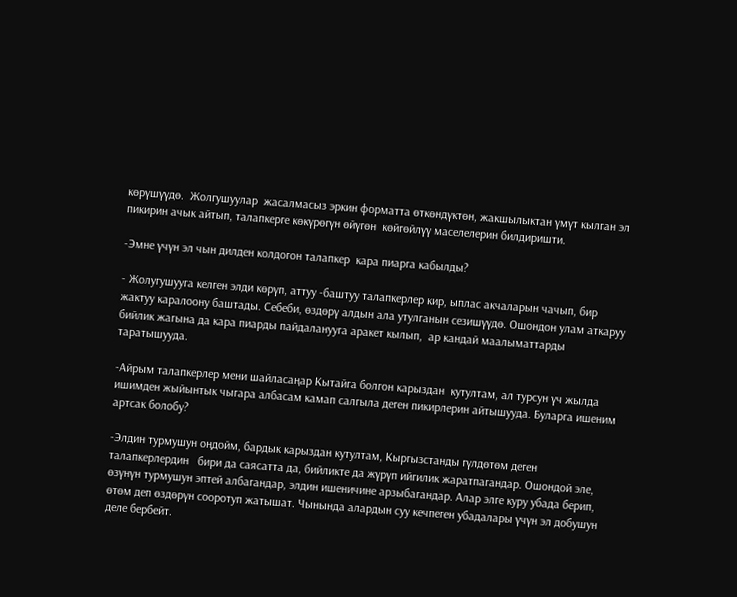көрүшүүдө.  Жолгушуулар  жасалмасыз эркин форматта өткөндүктөн, жакшылыктан үмүт кылган эл пикирин ачык айтып, талапкерге көкүрөгүн өйүгөн  көйгөйлүү маселелерин билдиришти.

-Эмне үчүн эл чын дилден колдогон талапкер  кара пиарга кабылды?

- Жолугушууга келген элди көрүп, аттуу -баштуу талапкерлер кир, ыплас акчаларын чачып, бир жактуу каралоону баштады. Себеби, өздөрү алдын ала утулганын сезишүүдө. Ошондон улам аткаруу бийлик жагына да кара пиарды пайдаланууга аракет кылып,  ар кандай маалыматтарды таратышууда.

-Айрым талапкерлер мени шайласаңар Кытайга болгон карыздан  кутултам, ал турсун үч жылда ишимден жыйынтык чыгара албасам камап салгыла деген пикирлерин айтышууда. Буларга ишеним артсак болобу?

-Элдин турмушун оңдойм, бардык карыздан кутултам, Кыргызстанды гүлдөтөм деген талапкерлердин   бири да саясатта да, бийликте да жүрүп ийгилик жаратпагандар. Ошондой эле,  өзүнүн турмушун эптей албагандар, элдин ишеничине арзыбагандар. Алар элге куру убада берип,  өтөм деп өздөрүн сооротуп жатышат. Чынында алардын суу кечпеген убадалары үчүн эл добушун деле бербейт.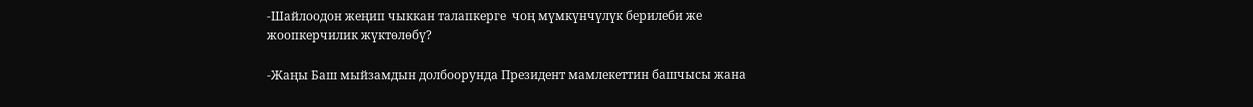-Шайлоодон жеңип чыккан талапкерге  чоң мүмкүнчүлүк берилеби же жоопкерчилик жүктөлөбү?

-Жаңы Баш мыйзамдын долбоорунда Президент мамлекеттин башчысы жана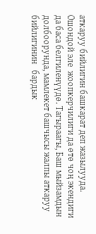аткаруу бийлигин башкарат деп жазылууда. Ошондой эле  жоопкерчилиги да өтө чоң экендиги да баса белгиленүүдө. Тагыраагы, Баш мыйзамдын долбоорунда, мамлекет башчысы жалпы аткаруу бийлигинин   бардык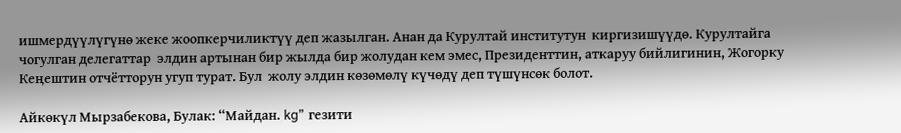ишмердүүлүгүнө жеке жоопкерчиликтүү деп жазылган. Анан да Курултай институтун  киргизишүүдө. Курултайга чогулган делегаттар  элдин артынан бир жылда бир жолудан кем эмес, Президенттин, аткаруу бийлигинин, Жогорку Кеңештин отчётторун угуп турат. Бул  жолу элдин көзөмөлү күчөдү деп түшүнсөк болот.

Айкөкүл Мырзабекова, Булак: “Майдан. kg” гезити